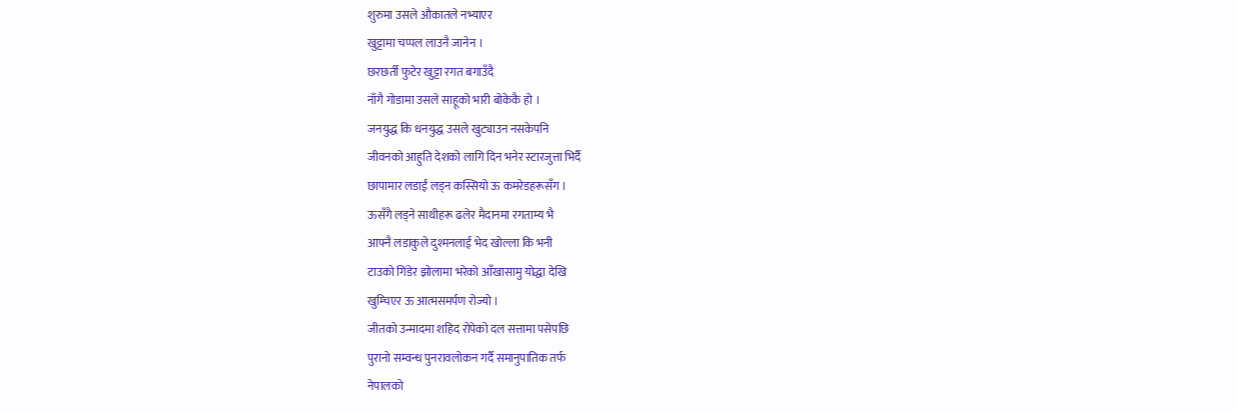शुरुमा उसले औकातले नभ्याएर
खुट्टामा चप्पल लाउनै जानेन ।
छरछर्ती फुटेर खुट्टा रगत बगाउँदै
नाँगै गोडामा उसले साहूको भारी बोकेकै हो ।
जनयुद्ध कि धनयुद्ध उसले खुट्याउन नसकेपनि
जीवनको आहुति देशको लागि दिन भनेर स्टारजुत्ता भिर्दै
छापामार लडाईं लड्न कस्सियो ऊ कमरेडहरूसँग ।
ऊसँगै लड्ने साथीहरू ढलेर मैदानमा रगताम्य भै
आफ्नै लडाकुले दुश्मनलाई भेद खोल्ला कि भनी
टाउको गिंडेर झोलामा भरेको आँखासामु योद्धा देखि
खुम्चिएर ऊ आत्मसमर्पण रोज्यो ।
जीतको उन्मादमा शहिद रोपेको दल सत्तामा पसेपछि
पुरानो सम्वन्ध पुनरावलोकन गर्दै समानुपातिक तर्फ
नेपालको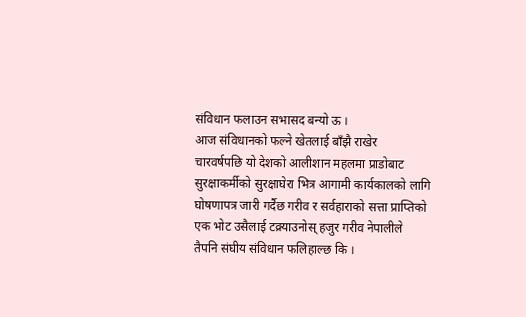संविधान फलाउन सभासद बन्यो ऊ ।
आज संविधानको फल्ने खेतलाई बाँझै राखेर
चारवर्षपछि यो देशको आलीशान महलमा प्राडोबाट
सुरक्षाकर्मीको सुरक्षाघेरा भित्र आगामी कार्यकालको लागि
घोषणापत्र जारी गर्दैछ गरीव र सर्वहाराको सत्ता प्राप्तिको
एक भोट उसैलाई टक्र्याउनोस् हजुर गरीव नेपालीले
तैपनि संघीय संविधान फलिहाल्छ कि ।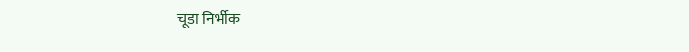चूडा निर्भीक